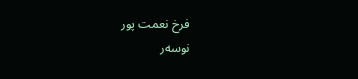فرخ نعمت پور
نوسەر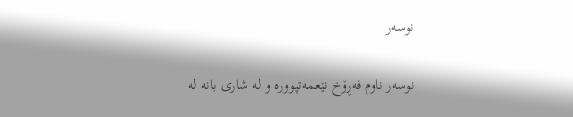نوسەر

نوسەر ناوم فەڕۆخ نێعمەتپوورە و لە شاری بانە لە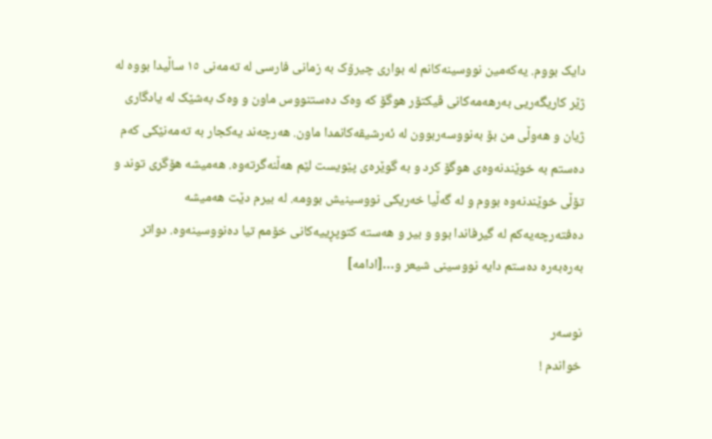دایک بووم. یەکەمین نووسینەکانم لە بواری چیرۆک بە زمانی فارسی لە تەمەنی ١٥ ساڵیدا بووە لە ژێر کاریگەریی بەرهەمەکانی ڤیکتۆر هوگۆ کە وەک دەستنووس ماون و وەک بەشێک لە یادگاری ژیان و هەوڵی من بۆ بەنووسەربوون لە ئەرشیڤەکانمدا ماون. هەرچەند یەکجار بە تەمەنێکی کەم دەستم بە خوێندنەوەی هوگۆ کرد و بە گوێرەی پێویست لێم هەڵنەگرتەوە. هەمیشە هۆگری توند و تۆڵی خوێندنەوە بووم و لە گەڵیا خەریکی نووسینیش بوومە. لە بیرم دێت هەمیشە دەفتەرچەیەکم لە گیرفاندا بوو و بیر و هەستە کتوپڕییەکانی خۆمم تیا دەنووسینەوە. دواتر بەرەبەرە دەستم دایە نووسینی شیعر و…[ادامه]

نوسەر
خواندم !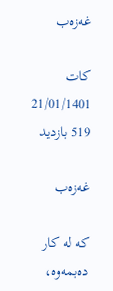غەزەب

کات 21/01/1401 519 بازدید

غەزەب

کە لە کار دەبمەوە،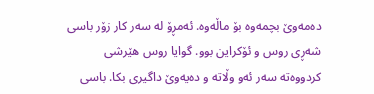دەمەوێ بچمەوە بۆ ماڵەوە. ئەمڕۆ لە سەر کار زۆر باسی شەڕی روس و ئۆکراین بوو. گوایا روس هێرشی کردووەتە سەر ئەو وڵاتە و دەیەوێ داگیری بکا. باسی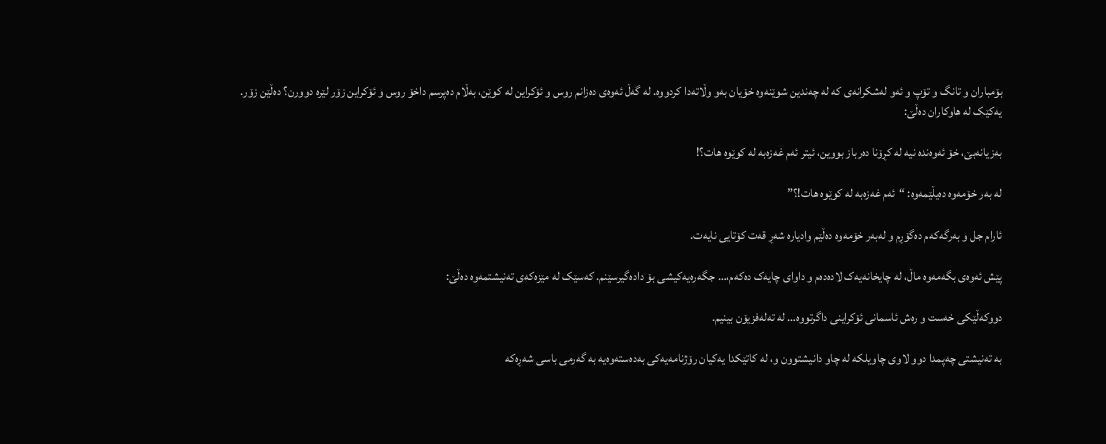بۆمباران و تانگ و تۆپ و ئەو لەشکرانەی کە لە چەندین شوێنەوە خۆیان بەو وڵاتەدا کردووە. لە گەڵ ئەوەی دەزانم روس و ئۆکراین لە کوێن، بەڵام دەپرسم داخۆ روس و ئۆکراین زۆر لێرە دوورن؟ دەڵێن زۆر. یەکێک لە هاوکاران دەڵێ:

بەزیانەبێ، خۆ ئەوەندە نیە لە کڕۆنا دەرباز بووین، ئیتر ئەم غەزەبە لە کوێوە هات؟!

لە بەر خۆمەوە دەیڵێمەوە: “ئەم غەزەبە لە کوێوە هات!؟”

ئارام جل و بەرگەکەم دەگۆڕم و لەبەر خۆمەوە دەڵێم وادیارە شەڕ قەت کۆتایی نایەت.

پێش ئەوەی بگەمەوە ماڵ، لە چایخانەیەک لادەدەم و داوای چایەک دەکەم،… جگەرەیەکیشی بۆ دادەگیرسێنم. کەسێک لە مێزەکەی تەنیشتمەوە دەڵێ:

دووکەڵێکی خەست و رەش ئاسمانی ئۆکراینی داگرتووە… لە تەلەفزیۆن بینیم.

بە تەنیشتی چەپمدا دوو لاوی چاویلکە لە چاو دانیشتوون و، لە کاتێکدا یەکیان رۆژنامەیەکی بەدەستەوەیە بە گەرمی باسی شەڕەکە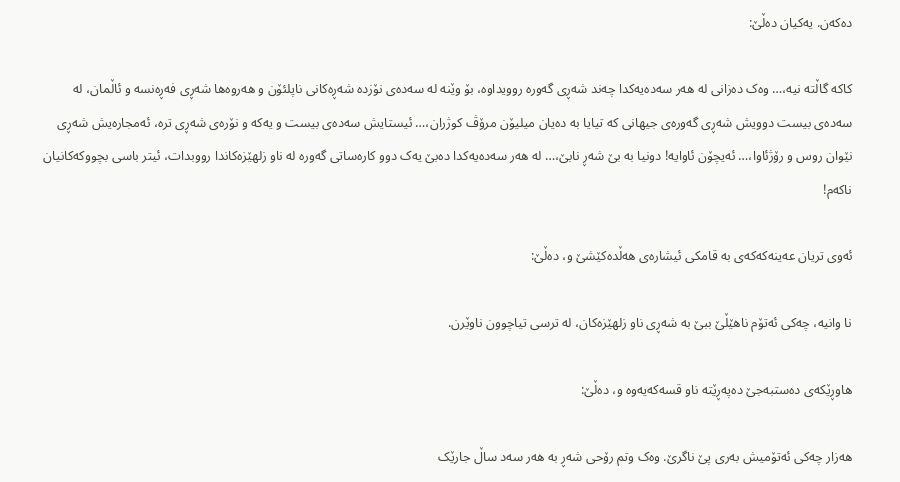دەکەن. یەکیان دەڵێ:

کاکە گاڵتە نیە،… وەک دەزانی لە هەر سەدەیەکدا چەند شەڕی گەورە روویداوە، بۆ وێنە لە سەدەی نۆزدە شەڕەکانی ناپلئۆن و هەروەها شەڕی فەڕەنسە و ئاڵمان، لە سەدەی بیست دوویش شەڕی گەورەی جیهانی کە تیایا بە دەیان میلیۆن مرۆڤ کوژران،… ئیستایش سەدەی بیست و یەکە و نۆرەی شەڕی ترە، ئەمجارەیش شەڕی نێوان روس و رۆژئاوا،… ئەیچۆن ئاوایە! دونیا بە بێ شەڕ نابێ،… لە هەر سەدەیەکدا دەبێ یەک دوو کارەساتی گەورە لە ناو زلهێزەکاندا رووبدات، ئیتر باسی بچووکەکانیان ناکەم!

ئەوی تریان عەینەکەکەی بە قامکی ئیشارەی هەڵدەکێشێ و، دەڵێ:

نا وانیە، چەکی ئەتۆم ناهێڵێ ببێ بە شەڕی ناو زلهێزەکان، لە ترسی تیاچوون ناوێرن.

هاوڕێکەی دەستبەجێ دەپەڕێتە ناو قسەکەیەوە و، دەڵێ:

هەزار چەکی ئەتۆمیش بەری پێ ناگرێ. وەک وتم رۆحی شەڕ بە هەر سەد ساڵ جارێک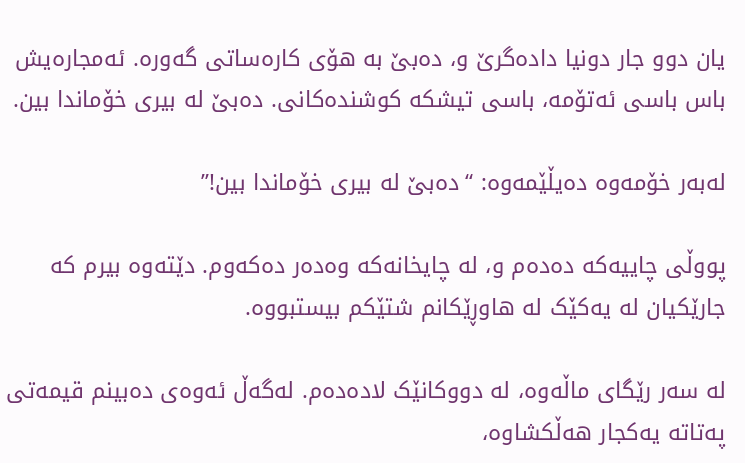یان دوو جار دونیا دادەگرێ و، دەبێ بە هۆی کارەساتی گەورە. ئەمجارەیش باس باسی ئەتۆمە، باسی تیشکە کوشندەکانی. دەبێ لە بیری خۆماندا بین.

لەبەر خۆمەوە دەیڵێمەوە: “دەبێ لە بیری خۆماندا بین!”

پووڵی چاییەکە دەدەم و، لە چایخانەکە وەدەر دەکەوم. دێتەوە بیرم کە جارێکیان لە یەکێک لە هاوڕێکانم شتێکم بیستبووە.

لە سەر رێگای ماڵەوە، لە دووکانێک لادەدەم. لەگەڵ ئەوەی دەبینم قیمەتی پەتاتە یەکجار هەڵکشاوە،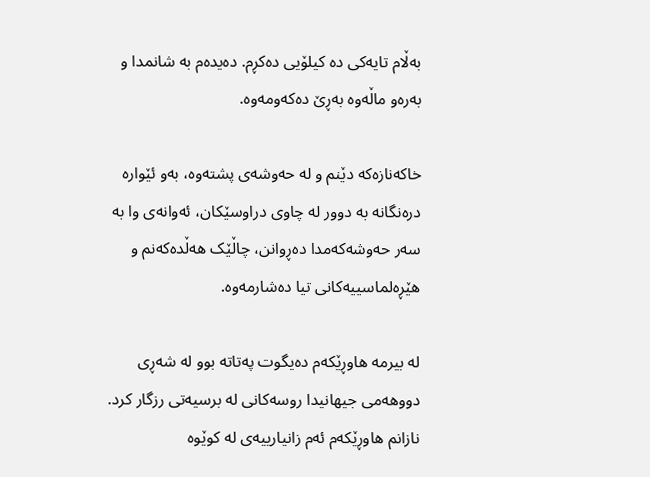بەڵام تایەکی دە کیلۆیی دەکڕم. دەیدەم بە شانمدا و بەرەو ماڵەوە بەڕێ دەکەومەوە.

خاکەنازەکە دێنم و لە حەوشەی پشتەوە، بەو ئێوارە درەنگانە بە دوور لە چاوی دراوسێکان، ئەوانەی وا بە سەر حەوشەکەمدا دەڕوانن، چاڵێک هەڵدەکەنم و هێڕەلماسییەکانی تیا دەشارمەوە.

لە بیرمە هاوڕێکەم دەیگوت پەتاتە بوو لە شەڕی دووهەمی جیهانیدا روسەکانی لە برسیەتی رزگار کرد. نازانم هاوڕێکەم ئەم زانیارییەی لە کوێوە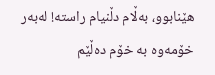هێنابوو، بەڵام دڵنیام راستە! لەبەر خۆمەوە بە خۆم دەڵێم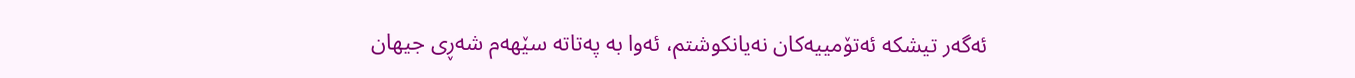ئەگەر تیشکە ئەتۆمییەکان نەیانکوشتم، ئەوا بە پەتاتە سێهەم شەڕی جیهان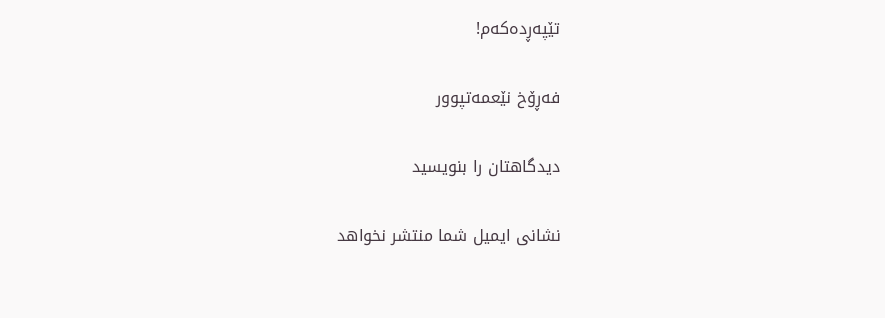تێپەڕدەکەم!

فەڕۆخ نێعمەتپوور

دیدگاهتان را بنویسید

نشانی ایمیل شما منتشر نخواهد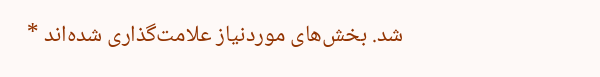شد. بخش‌های موردنیاز علامت‌گذاری شده‌اند *